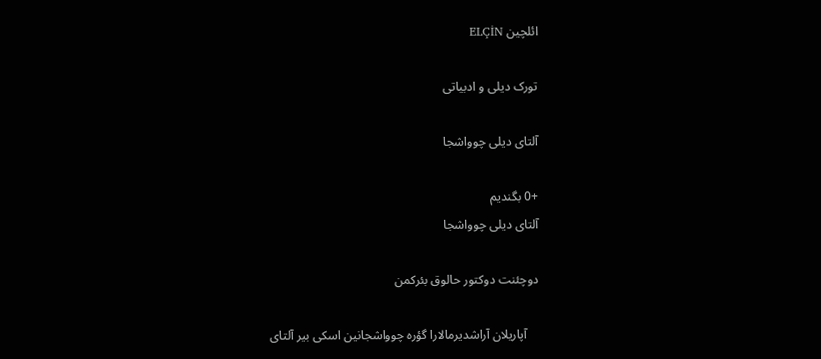ائلچین ELÇİN

تورک دیلی و ادبیاتی

آلتای دیلی چوواشجا

+0 بگندیم
آلتای دیلی چوواشجا

دوچئنت دوكتور حالوق بئركمن

    آپاریلان آراشدیرمالارا گؤره چوواشجانین اسكی بیر آلتای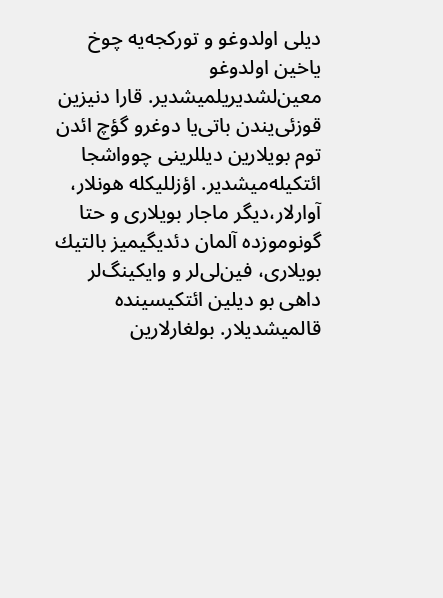دیلی اولدوغو و توركجه‌یه چوخ یاخین اولدوغو معین‌لشدیریلمیشدیر. قارا ‌دنیزین قوزئی‌یندن باتی‌یا دوغرو گؤچ ائدن توم بویلارین دیللرینی چوواشجا ائتكیله‌میشدیر. اؤزللیكله هونلار، آوارلار،دیگر ماجار بویلاری و حتا گونوموزده آلمان دئدیگیمیز بالتیك بویلاری، فین‌لی‌لر و وایكینگ‌لر داهی بو دیلین ائتكیسینده قالمیشدیلار. بولغارلارین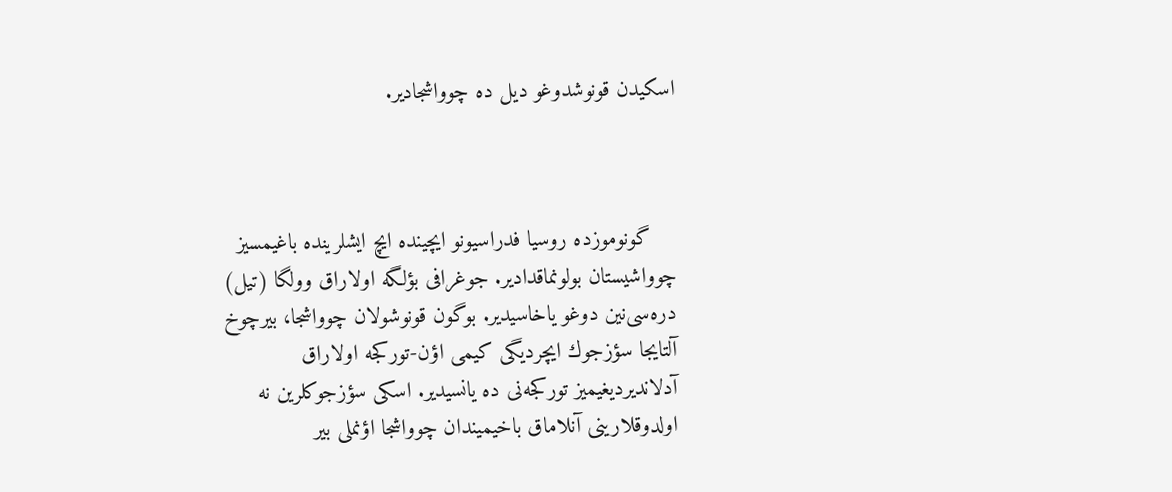اسكیدن قونوشدوغو دیل ده چوواشجادیر.



    گونوموزده روسیا فدراسیونو ایچینده ایچ ایشلرینده باغیمسیز چوواشیستان بولونماقدادیر. جوغرافی بؤلگه اولاراق وولگا (تیل) دره‌سی‌نین دوغو یاخاسیدیر. بوگون قونوشولان چوواشجا، بیرچوخ آلتایجا سؤزجوك ایچردیگی كیمی اؤن-توركجه اولاراق آدلاندیردیغیمیز توركجه‌نی ده یانسیدیر. اسكی سؤزجوكلرین نه اولدوقلارینی آنلاماق باخیمیندان چوواشجا اؤنملی بیر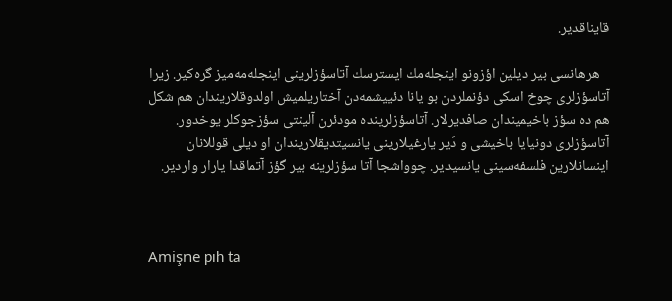قایناقدیر.

   هرهانسی بیر دیلین اؤزونو اینجله‌مك ایسترسك آتاسؤزلرینی اینجله‌مه‌میز گره‌كیر. زیرا آتاسؤزلری چوخ اسكی دؤنملردن بو یانا دئییشمه‌دن آختاریلمیش اولدوقلاریندان هم شكل هم ده سؤز باخیمیندان صافدیرلار. آتاسؤزلرینده مودئرن آلینتی سؤزجوكلر یوخدور. آتاسؤزلری دونیایا باخیشی و دَیر یارغیلارینی یانسیتدیقلاریندان او دیلی قوللانان اینسانلارین فلسفه‌سینی یانسیدیر. چوواشجا آتا سؤزلرینه بیر گؤز آتماقدا یارار واردیر.



Amişne pıh ta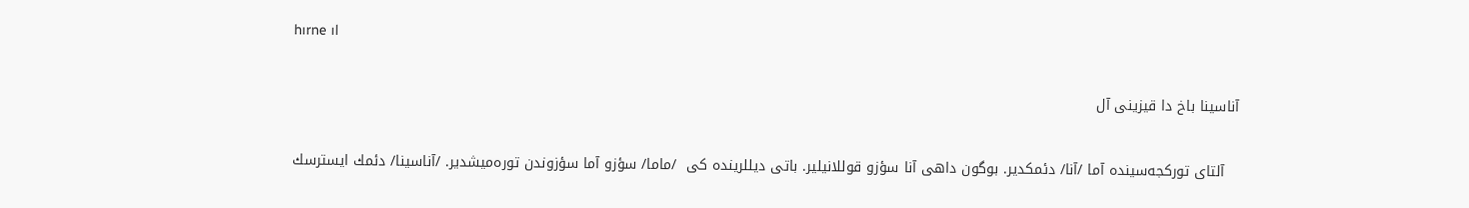hırne ıl

آناسینا باخ دا قیزینی آل

   آلتای توركجه‌سینده آما /آنا/ دئمكدیر. بوگون داهی آنا سؤزو قوللانیلیر. باتی دیللرینده كی  /ماما/ سؤزو آما سؤزوندن توره‌میشدیر. /آناسینا/ دئمك ایسترسك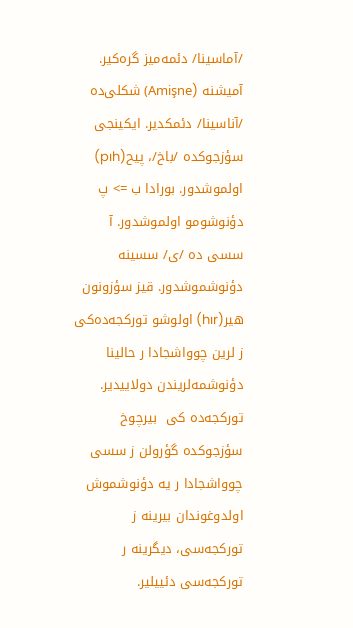/آماسینا/ دئمه‌میز گره‌‌كیر. آمیشنه (Amişne) شكلی‌ده /آناسینا/ دئمكدیر. ایكینجی سؤزجوكده /باخ/، پیح(pıh) اولموشدور. بورادا ب => پ دؤنوشومو اولموشدور. آ سسی ده /ی/ سسینه دؤنوشموشدور. قیز سؤزونون هیر(hır) اولوشو توركجه‌ده‌كی  ز لرین چوواشجادا ر حالینا دؤنوشمه‌لریندن دولاییدیر. توركجه‌ده كی  بیرچوخ سؤزجوكده گؤرولن ز سسی چوواشجادا ر یه دؤنوشموش اولدوغوندان بیرینه ز توركجه‌سی، دیگرینه ر توركجه‌سی دئییلیر.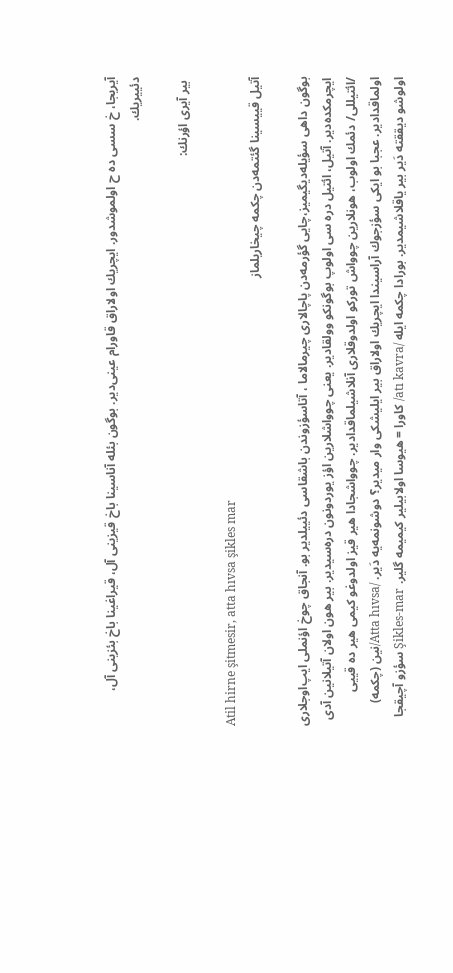آیریجا، خ سسی ده ح اولموشدور. ایچریك اولاراق قاورام عینی‌دیر. بوگون بئله آناسینا باخ قیزینی آل، قیراغینا باخ بئزینی آل، دئییریك.

 بیر آیری اؤرنك:

Atil hirne şitmesir, atta hıvsa şikles mar
آتیل قییسینا گئتمه‌دن چكمه چیخاریلماز

بوگون داهی سؤیله‌دیگیمیز،چایی گؤرمه‌دن پاچالاری چیرمالاما ، آتاسؤزوندن باشقاسی دئییلدیر بو. آنجاق چوخ اؤنملی ایپ‌اوجلاری ایچرمكده‌دیر. آتیل، ائتیل دره سی اولوپ بوگونكو وولقادیر. یعنی چوواشلارین اؤز یوردونون دره‌سیدیر. بیر هون اولان آتیلانین آدی /ائتیللی/ دئمك اولوب، هونلارین چوواش توركو اولدوقلاری آنلاشیلماقدادیر. چوواشجادا هیر قیز اولدوغو كیمی هیر ده قییی اولماقدادیر. عجبا بو ایكی سؤزجوك آراسیندا ایچریك اولاراق بیر ایلیشكی وار میدیر؟ دوشونمه‌یه ‌د‌َیر. /Atta hıvsa/نین (چكمه) اولوشو دیققته دَیر بیر یاقلاشیمدیر. بورادا چكمه ایله /atı kavra/ كاورا = هیوسا اولابیلیر كیمیمه گلیر. Şikles-mar سؤزو آچیقجا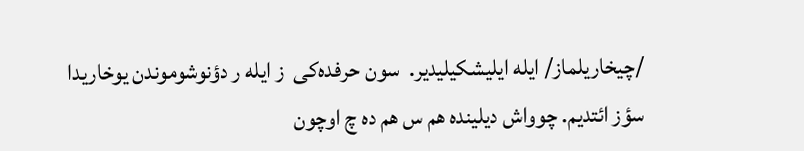/چیخاریلماز/ ایله ایلیشكیلیدیر.  سون حرفده‌كی  ز ایله ر دؤنوشوموندن یوخاریدا سؤز ائتدیم. چوواش دیلینده هم س هم ده چ اوچون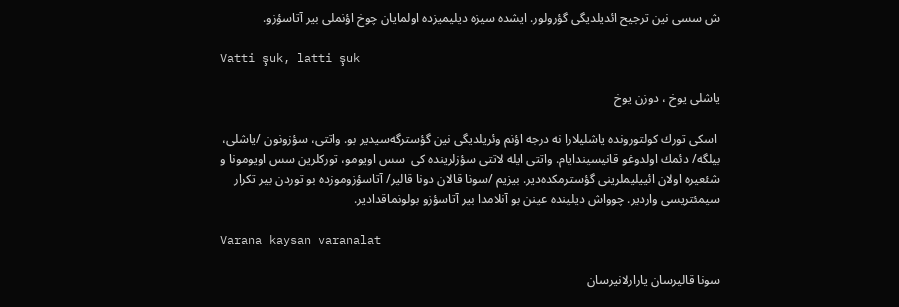ش سسی نین ترجیح ائدیلدیگی گؤرولور. ایشده سیزه دیلیمیزده اولمایان چوخ اؤنملی بیر آتاسؤزو.

Vatti şuk, latti şuk

یاشلی یوخ ، دوزن یوخ

 اسكی تورك كولتورونده یاشلیلارا نه درجه اؤنم وئریلدیگی نین گؤسترگه‌سیدیر بو. واتتی، سؤزونون /یاشلی، بیلگه/ دئمك اولدوغو قانیسیندایام. واتتی ایله لاتتی سؤزلرینده كی  سس اویومو، توركلرین سس اویومونا و شئعیره اولان ائییلیملرینی گؤسترمكده‌دیر. بیزیم /سونا قالان دونا قالیر/ آتاسؤزوموزده بو توردن بیر تكرار سیمئتریسی واردیر. چوواش دیلینده عینن بو آنلامدا بیر آتاسؤزو بولونماقدادیر.

Varana kaysan varanalat

سونا قالیرسان یارارلانیرسان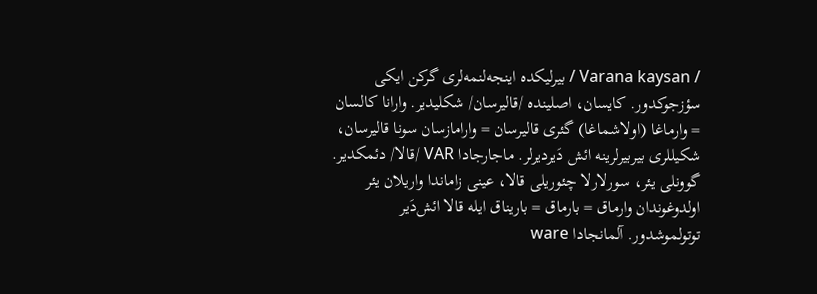/ Varana kaysan / بیرلیكده اینجه‌لنمه‌لری گركن ایكی سؤزجوكدور. كایسان، اصلینده /قالیرسان/ شكلیدیر. وارانا كالسان = وارماغا (اولاشماغا) گئری قالیرسان = وارامازسان سونا قالیرسان، شكیللری بیربیرلرینه ائش دَیردیرلر. ماجارجادا VAR /قالا/ دئمكدیر. گوونلی یئر، سورلارلا چئوریلی قالا، عینی زاماندا واریلان یئر اولدوغوندان وارماق = بارماق = باریناق ایله قالا ائش‌دَیر توتولموشدور. آلمانجادا ware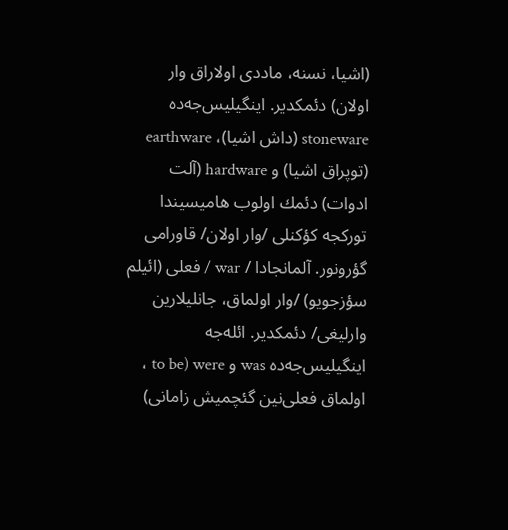(اشیا، نسنه، ماددی اولاراق وار اولان) دئمكدیر. اینگیلیس‌جه‌ده stoneware (داش اشیا)، earthware (توپراق اشیا) و hardware (آلت ادوات) دئمك اولوب هامیسیندا توركجه كؤكنلی /وار اولان/ قاورامی گؤرونور. آلمانجادا / war / فعلی (ائیلم سؤزجویو) /وار اولماق، جانلیلارین وارلیغی/ دئمكدیر. ائله‌جه اینگیلیس‌جه‌ده was و were (to be ، اولماق فعلی‌نین گئچمیش زامانی)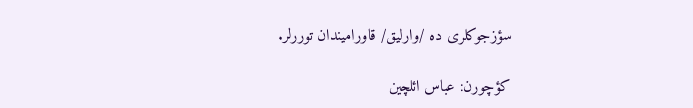سؤزجوكلری ده /وارلیق/ قاورامیندان توررلر.

كؤچورن: عباس ائلچین